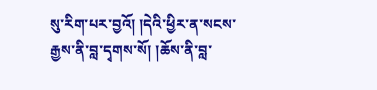སུ་རིག་པར་བྱའོ། །དེའི་ཕྱིར་ན་སངས་རྒྱས་ནི་བླ་དྭགས་སོ། །ཆོས་ནི་བླ་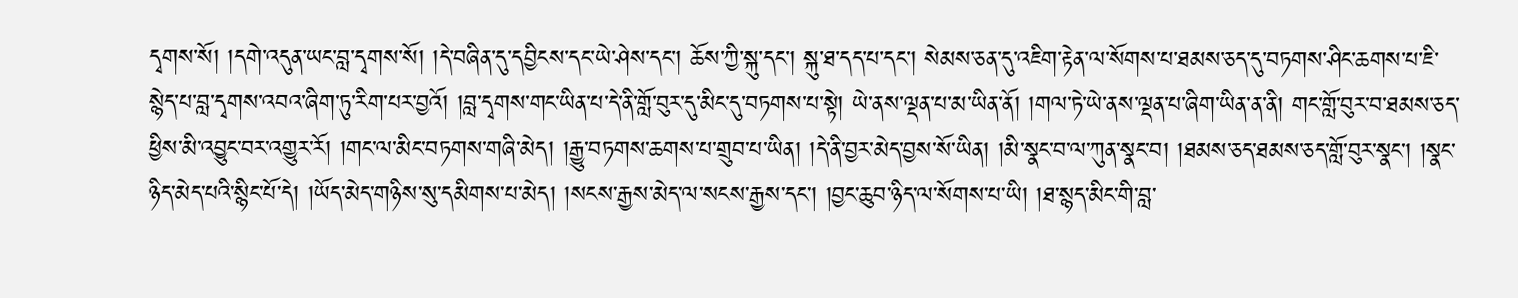དྭགས་སོ། །དགེ་འདུན་ཡང་བླ་དྭགས་སོ། །དེ་བཞིན་དུ་དབྱིངས་དང་ཡེ་ཤེས་དང་། ཆོས་ཀྱི་སྐུ་དང་། སྐུ་ཐ་དད་པ་དང་། སེམས་ཅན་དུ་འཇིག་རྟེན་ལ་སོགས་པ་ཐམས་ཅད་དུ་བཏགས་ཤིང་ཆགས་པ་ཇི་སྙེད་པ་བླ་དྭགས་འབའ་ཞིག་ཏུ་རིག་པར་བྱའོ། །བླ་དྭགས་གང་ཡིན་པ་དེ་ནི་གློ་བུར་དུ་མིང་དུ་བཏགས་པ་སྟེ། ཡེ་ནས་ལྡན་པ་མ་ཡིན་ནོ། །གལ་ཏེ་ཡེ་ནས་ལྡན་པ་ཞིག་ཡིན་ན་ནི། གང་གློ་བུར་བ་ཐམས་ཅད་ཕྱིས་མི་འབྱུང་བར་འགྱུར་རོ། །གང་ལ་མིང་བཏགས་གཞི་མེད། །རྒྱུ་བཏགས་ཆགས་པ་གྲུབ་པ་ཡིན། །དེ་ནི་བྱར་མེད་བྱས་སོ་ཡིན། །མི་སྣང་བ་ལ་ཀུན་སྣང་བ། །ཐམས་ཅད་ཐམས་ཅད་གློ་བུར་སྣང་། །སྣང་ཉིད་མེད་པའི་སྙིང་པོ་དེ། །ཡོད་མེད་གཉིས་སུ་དམིགས་པ་མེད། །སངས་རྒྱས་མེད་ལ་སངས་རྒྱས་དང་། །བྱང་ཆུབ་ཉིད་ལ་སོགས་པ་ཡི། །ཐ་སྙད་མིང་གི་བླ་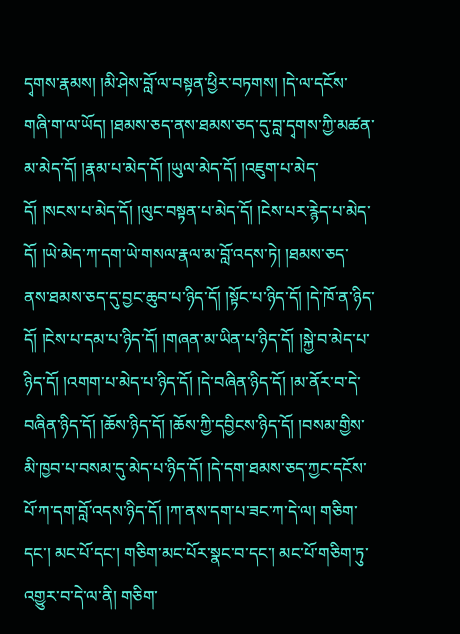དྭགས་རྣམས། །མི་ཤེས་བློ་ལ་བསྟན་ཕྱིར་བཏགས། །དེ་ལ་དངོས་གཞི་ག་ལ་ཡོད། །ཐམས་ཅད་ནས་ཐམས་ཅད་དུ་བླ་དྭགས་ཀྱི་མཚན་མ་མེད་དོ། །རྣམ་པ་མེད་དོ། །ཡུལ་མེད་དོ། །འཇུག་པ་མེད་དོ། །སངས་པ་མེད་དོ། །ལུང་བསྟན་པ་མེད་དོ། །ངེས་པར་རྙེད་པ་མེད་དོ། །ཡེ་མེད་ཀ་དག་ཡེ་གསལ་རྣལ་མ་བློ་འདས་ཏེ། །ཐམས་ཅད་ནས་ཐམས་ཅད་དུ་བྱང་ཆུབ་པ་ཉིད་དོ། །སྟོང་པ་ཉིད་དོ། །དེ་ཁོ་ན་ཉིད་དོ། །ངེས་པ་དམ་པ་ཉིད་དོ། །གཞན་མ་ཡིན་པ་ཉིད་དོ། །སྐྱེ་བ་མེད་པ་ཉིད་དོ། །འགག་པ་མེད་པ་ཉིད་དོ། །དེ་བཞིན་ཉིད་དོ། །མ་ནོར་བ་དེ་བཞིན་ཉིད་དོ། །ཆོས་ཉིད་དོ། །ཆོས་ཀྱི་དབྱིངས་ཉིད་དོ། །བསམ་གྱིས་མི་ཁྱབ་པ་བསམ་དུ་མེད་པ་ཉིད་དོ། །དེ་དག་ཐམས་ཅད་ཀྱང་དངོས་པོ་ཀ་དག་བློ་འདས་ཉིད་དོ། །ཀ་ནས་དག་པ་ཟང་ཀ་དེ་ལ། གཅིག་དང་། མང་པོ་དང་། གཅིག་མང་པོར་སྣང་བ་དང་། མང་པོ་གཅིག་ཏུ་འགྱུར་བ་དེ་ལ་ནི། གཅིག་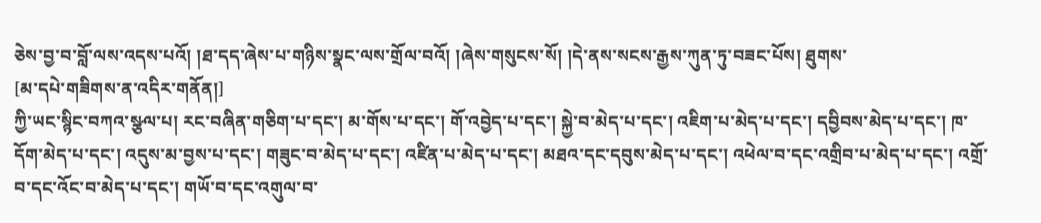ཅེས་བྱ་བ་བློ་ལས་འདས་པའོ། །ཐ་དད་ཞེས་པ་གཉིས་སྣང་ལས་གྲོལ་བའོ། །ཞེས་གསུངས་སོ། །དེ་ནས་སངས་རྒྱས་ཀུན་ཏུ་བཟང་པོས། ཐུགས་
[མ་དཔེ་གཟིགས་ན་འདིར་གནོན།]
ཀྱི་ཡང་སྙིང་བཀའ་སྩལ་པ། རང་བཞིན་གཅིག་པ་དང་། མ་གོས་པ་དང་། གོ་འབྱེད་པ་དང་། སྐྱེ་བ་མེད་པ་དང་། འཇིག་པ་མེད་པ་དང་། དབྱིབས་མེད་པ་དང་། ཁ་དོག་མེད་པ་དང་། འདུས་མ་བྱས་པ་དང་། གཟུང་བ་མེད་པ་དང་། འཛིན་པ་མེད་པ་དང་། མཐའ་དང་དབུས་མེད་པ་དང་། འཕེལ་བ་དང་འགྲིབ་པ་མེད་པ་དང་། འགྲོ་བ་དང་འོང་བ་མེད་པ་དང་། གཡོ་བ་དང་འགུལ་བ་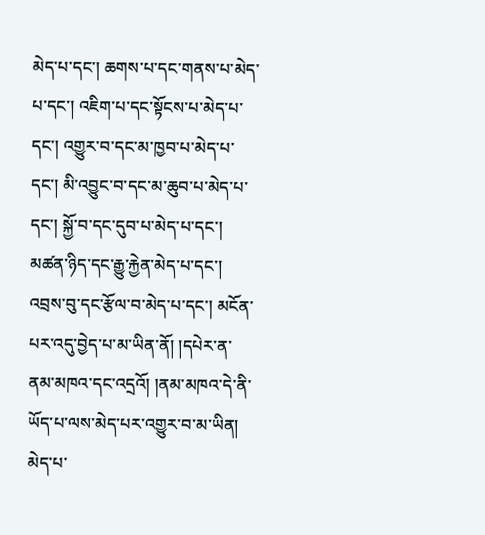མེད་པ་དང་། ཆགས་པ་དང་གནས་པ་མེད་པ་དང་། འཇིག་པ་དང་སྟོངས་པ་མེད་པ་དང་། འགྱུར་བ་དང་མ་ཁྱབ་པ་མེད་པ་དང་། མི་འབྱུང་བ་དང་མ་ཆུབ་པ་མེད་པ་དང་། སྐྱོ་བ་དང་དུབ་པ་མེད་པ་དང་། མཚན་ཉིད་དང་རྒྱུ་རྐྱེན་མེད་པ་དང་། འབྲས་བུ་དང་རྩོལ་བ་མེད་པ་དང་། མངོན་པར་འདུ་བྱེད་པ་མ་ཡིན་ནོ། །དཔེར་ན་ནམ་མཁའ་དང་འདྲའོ། །ནམ་མཁའ་དེ་ནི་ཡོད་པ་ལས་མེད་པར་འགྱུར་བ་མ་ཡིན། མེད་པ་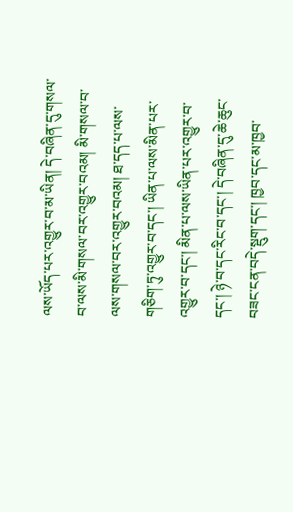ལས་ཡོད་པར་འགྱུར་བ་མ་ཡིན། དེ་བཞིན་དུ་གསལ་བ་ལས་མི་གསལ་བར་འགྱུར་བའམ། མི་གསལ་བ་ལས་གསལ་བར་འགྱུར་བའམ། ཐ་དད་པ་ལས་གཅིག་ཏུ་འགྱུར་བ་དང་། ཡིན་པ་ལས་མིན་པར་འགྱུར་བ་དང་། མིན་པ་ལས་ཡིན་པར་འགྱུར་བ་དང་། ཉེ་བ་དང་རིང་བ་དང་། དེ་བཞིན་དུ་ཆེ་ཆུང་བཟང་ངན་བདེ་སྡུག་དང་། ཁྱབ་དང་མ་ཁྱབ་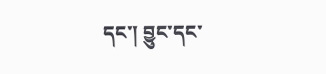དང་། བྱུང་དང་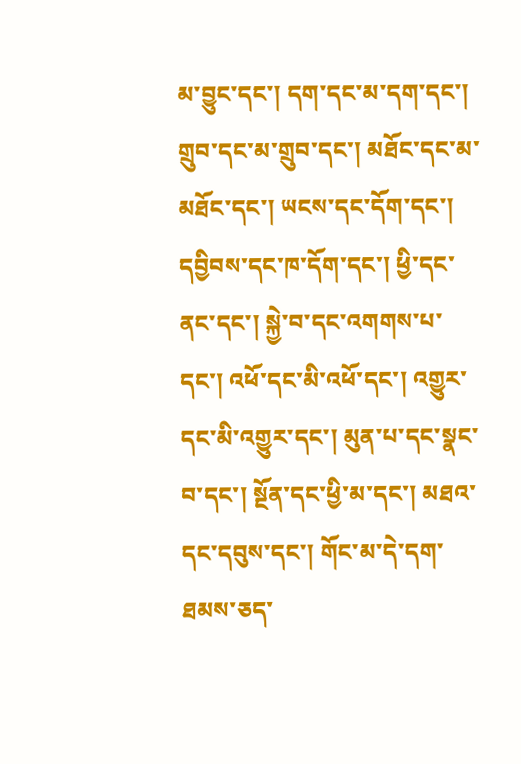མ་བྱུང་དང་། དག་དང་མ་དག་དང་། གྲུབ་དང་མ་གྲུབ་དང་། མཐོང་དང་མ་མཐོང་དང་། ཡངས་དང་དོག་དང་། དབྱིབས་དང་ཁ་དོག་དང་། ཕྱི་དང་ནང་དང་། སྐྱེ་བ་དང་འགགས་པ་དང་། འཕོ་དང་མི་འཕོ་དང་། འགྱུར་དང་མི་འགྱུར་དང་། མུན་པ་དང་སྣང་བ་དང་། སྔོན་དང་ཕྱི་མ་དང་། མཐའ་དང་དབུས་དང་། གོང་མ་དེ་དག་ཐམས་ཅད་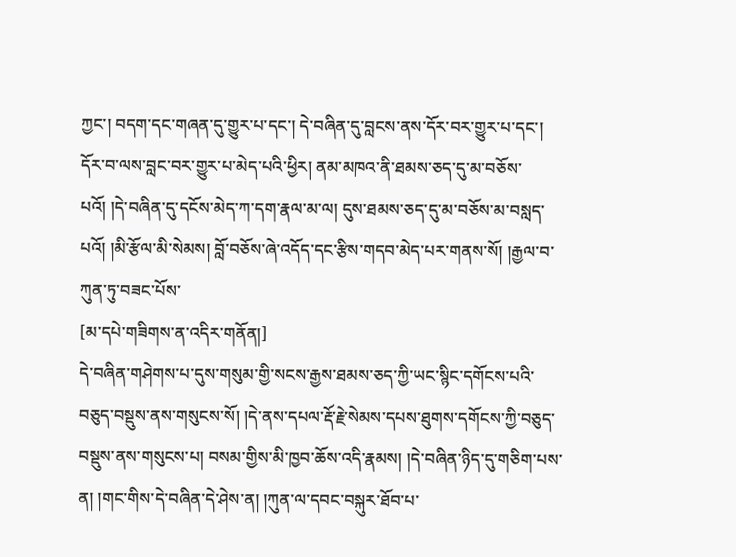ཀྱང་། བདག་དང་གཞན་དུ་གྱུར་པ་དང་། དེ་བཞིན་དུ་བླངས་ནས་དོར་བར་གྱུར་པ་དང་། དོར་བ་ལས་བླང་བར་གྱུར་པ་མེད་པའི་ཕྱིར། ནམ་མཁའ་ནི་ཐམས་ཅད་དུ་མ་བཅོས་པའོ། །དེ་བཞིན་དུ་དངོས་མེད་ཀ་དག་རྣལ་མ་ལ། དུས་ཐམས་ཅད་དུ་མ་བཅོས་མ་བསླད་པའོ། །མི་རྩོལ་མི་སེམས། བློ་བཅོས་ཞེ་འདོད་དང་རྩིས་གདབ་མེད་པར་གནས་སོ། །རྒྱལ་བ་ཀུན་ཏུ་བཟང་པོས་
[མ་དཔེ་གཟིགས་ན་འདིར་གནོན།]
དེ་བཞིན་གཤེགས་པ་དུས་གསུམ་གྱི་སངས་རྒྱས་ཐམས་ཅད་ཀྱི་ཡང་སྙིང་དགོངས་པའི་བཅུད་བསྡུས་ནས་གསུངས་སོ། །དེ་ནས་དཔལ་རྡོ་རྗེ་སེམས་དཔས་ཐུགས་དགོངས་ཀྱི་བཅུད་བསྡུས་ནས་གསུངས་པ། བསམ་གྱིས་མི་ཁྱབ་ཆོས་འདི་རྣམས། །དེ་བཞིན་ཉིད་དུ་གཅིག་པས་ན། །གང་གིས་དེ་བཞིན་དེ་ཤེས་ན། །ཀུན་ལ་དབང་བསྐུར་ཐོབ་པ་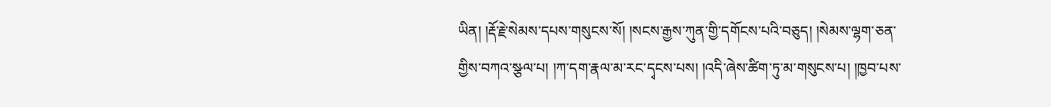ཡིན། །རྡོ་རྗེ་སེམས་དཔས་གསུངས་སོ། །སངས་རྒྱས་ཀུན་གྱི་དགོངས་པའི་བཅུད། །སེམས་ལྷག་ཅན་གྱིས་བཀའ་སྩལ་པ། །ཀ་དག་རྣལ་མ་རང་དྭངས་པས། །འདི་ཞེས་ཚིག་ཏུ་མ་གསུངས་པ། །ཁྱབ་པས་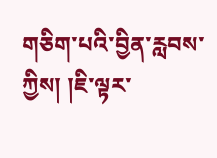གཅིག་པའི་བྱིན་རླབས་ཀྱིས། །ཇི་ལྟར་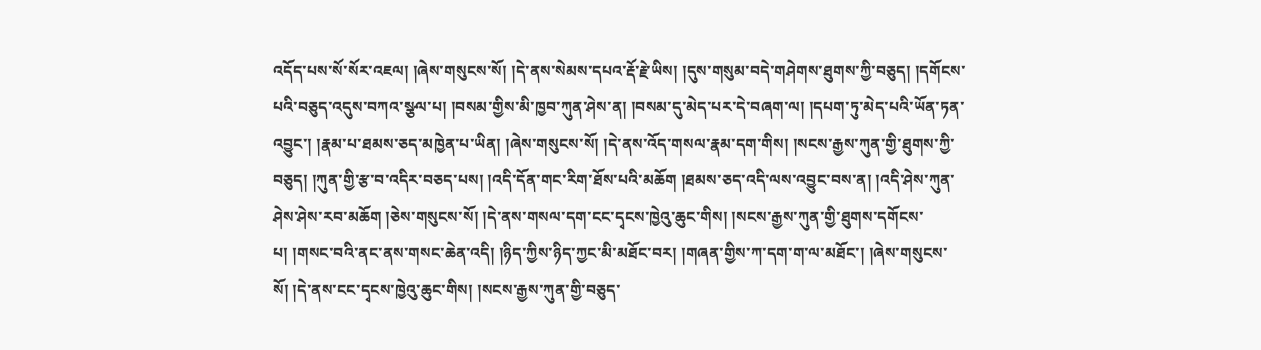འདོད་པས་སོ་སོར་འཇལ། །ཞེས་གསུངས་སོ། །དེ་ནས་སེམས་དཔའ་རྡོ་རྗེ་ཡིས། །དུས་གསུམ་བདེ་གཤེགས་ཐུགས་ཀྱི་བཅུད། །དགོངས་པའི་བཅུད་འདུས་བཀའ་སྩལ་པ། །བསམ་གྱིས་མི་ཁྱབ་ཀུན་ཤེས་ན། །བསམ་དུ་མེད་པར་དེ་བཞག་ལ། །དཔག་ཏུ་མེད་པའི་ཡོན་ཏན་འབྱུང་། །རྣམ་པ་ཐམས་ཅད་མཁྱེན་པ་ཡིན། །ཞེས་གསུངས་སོ། །དེ་ནས་འོད་གསལ་རྣམ་དག་གིས། །སངས་རྒྱས་ཀུན་གྱི་ཐུགས་ཀྱི་བཅུད། །ཀུན་གྱི་རྩ་བ་འདིར་བཅད་པས། །འདི་དོན་གང་རིག་ཐོས་པའི་མཆོག །ཐམས་ཅད་འདི་ལས་འབྱུང་བས་ན། །འདི་ཤེས་ཀུན་ཤེས་ཤེས་རབ་མཆོག །ཅེས་གསུངས་སོ། །དེ་ནས་གསལ་དག་ངང་དྭངས་ཁྱེའུ་ཆུང་གིས། །སངས་རྒྱས་ཀུན་གྱི་ཐུགས་དགོངས་པ། །གསང་བའི་ནང་ནས་གསང་ཆེན་འདི། །ཉིད་ཀྱིས་ཉིད་ཀྱང་མི་མཐོང་བར། །གཞན་གྱིས་ཀ་དག་ག་ལ་མཐོང་། །ཞེས་གསུངས་སོ། །དེ་ནས་ངང་དྭངས་ཁྱེའུ་ཆུང་གིས། །སངས་རྒྱས་ཀུན་གྱི་བཅུད་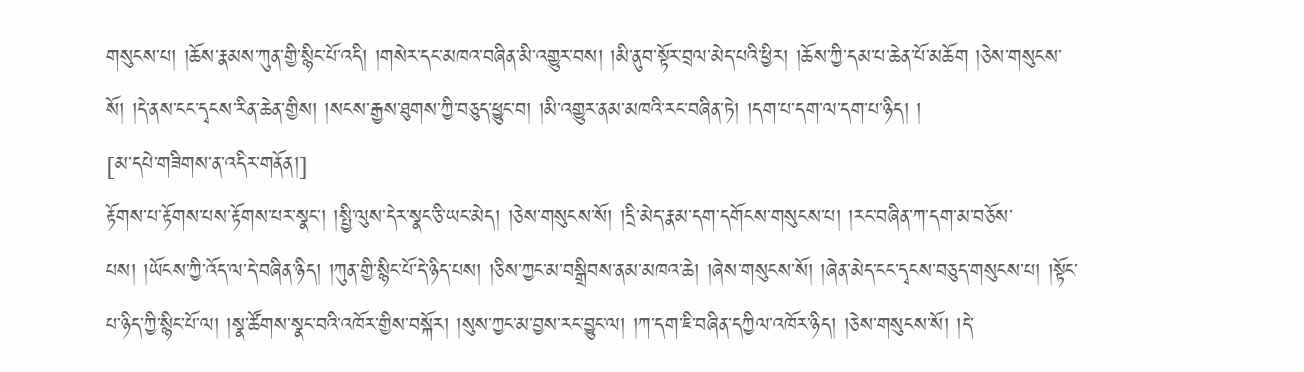གསུངས་པ། །ཆོས་རྣམས་ཀུན་གྱི་སྙིང་པོ་འདི། །གསེར་དང་མཁའ་བཞིན་མི་འགྱུར་བས། །མི་ནུབ་སྟོར་བྲལ་མེད་པའི་ཕྱིར། །ཆོས་ཀྱི་དམ་པ་ཆེན་པོ་མཆོག །ཅེས་གསུངས་སོ། །དེ་ནས་ངང་དྭངས་རིན་ཆེན་གྱིས། །སངས་རྒྱས་ཐུགས་ཀྱི་བཅུད་ཕྱུང་བ། །མི་འགྱུར་ནམ་མཁའི་རང་བཞིན་ཏེ། །དག་པ་དག་ལ་དག་པ་ཉིད། །
[མ་དཔེ་གཟིགས་ན་འདིར་གནོན།]
རྟོགས་པ་རྟོགས་པས་རྟོགས་པར་སྣང་། །སྤྱི་ལུས་དེར་སྣང་ཅི་ཡང་མེད། །ཅེས་གསུངས་སོ། །དྲི་མེད་རྣམ་དག་དགོངས་གསུངས་པ། །རང་བཞིན་ཀ་དག་མ་བཅོས་པས། །ཡོངས་ཀྱི་འོད་ལ་དེ་བཞིན་ཉིད། །ཀུན་གྱི་སྙིང་པོ་དེ་ཉིད་པས། །ཅིས་ཀྱང་མ་བསྒྲིབས་ནམ་མཁའ་ཆེ། །ཞེས་གསུངས་སོ། །ཞེན་མེད་ངང་དྭངས་བཅུད་གསུངས་པ། །སྟོང་པ་ཉིད་ཀྱི་སྙིང་པོ་ལ། །སྣ་ཚོགས་སྣང་བའི་འཁོར་གྱིས་བསྐོར། །སུས་ཀྱང་མ་བྱས་རང་བྱུང་ལ། །ཀ་དག་ཇི་བཞིན་དཀྱིལ་འཁོར་ཉིད། །ཅེས་གསུངས་སོ། །དེ་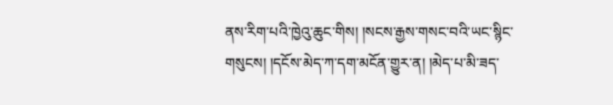ནས་རིག་པའི་ཁྱེའུ་ཆུང་གིས། །སངས་རྒྱས་གསང་བའི་ཡང་སྙིང་གསུངས། །དངོས་མེད་ཀ་དག་མངོན་གྱུར་ན། །མེད་པ་མི་ཟད་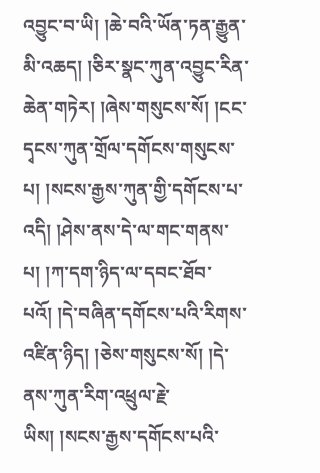འབྱུང་བ་ཡི། །ཆེ་བའི་ཡོན་ཏན་རྒྱུན་མི་འཆད། །ཅིར་སྣང་ཀུན་འབྱུང་རིན་ཆེན་གཏེར། །ཞེས་གསུངས་སོ། །ངང་དྭངས་ཀུན་གྲོལ་དགོངས་གསུངས་པ། །སངས་རྒྱས་ཀུན་གྱི་དགོངས་པ་འདི། །ཤེས་ནས་དེ་ལ་གང་གནས་པ། །ཀ་དག་ཉིད་ལ་དབང་ཐོབ་པའོ། །དེ་བཞིན་དགོངས་པའི་རིགས་འཛིན་ཉིད། །ཅེས་གསུངས་སོ། །དེ་ནས་ཀུན་རིག་འཕྲུལ་རྗེ་ཡིས། །སངས་རྒྱས་དགོངས་པའི་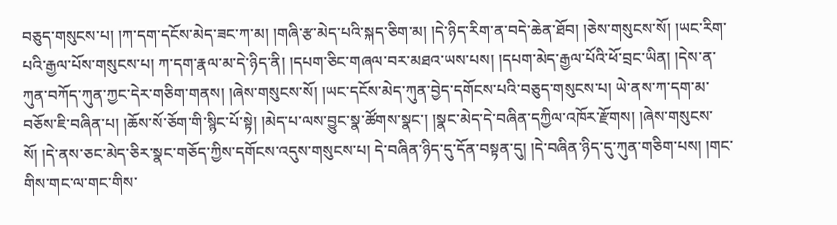བཅུད་གསུངས་པ། །ཀ་དག་དངོས་མེད་ཟང་ཀ་མ། །གཞི་རྩ་མེད་པའི་སྐད་ཅིག་མ། །དེ་ཉིད་རིག་ན་བདེ་ཆེན་ཐོབ། །ཅེས་གསུངས་སོ། །ཡང་རིག་པའི་རྒྱལ་པོས་གསུངས་པ། ཀ་དག་རྣལ་མ་དེ་ཉིད་ནི། །དཔག་ཅིང་གཞལ་བར་མཐའ་ཡས་པས། །དཔག་མེད་རྒྱལ་པོའི་ཕོ་བྲང་ཡིན། །དེས་ན་ཀུན་བཀོད་ཀུན་ཀྱང་དེར་གཅིག་གནས། །ཞེས་གསུངས་སོ། །ཡང་དངོས་མེད་ཀུན་བྱེད་དགོངས་པའི་བཅུད་གསུངས་པ། ཡེ་ནས་ཀ་དག་མ་བཅོས་ཇི་བཞིན་པ། །ཆོས་སོ་ཅོག་གི་སྙིང་པོ་སྟེ། །མེད་པ་ལས་བྱུང་སྣ་ཚོགས་སྣང་། །སྣང་མེད་དེ་བཞིན་དཀྱིལ་འཁོར་རྫོགས། །ཞེས་གསུངས་སོ། །དེ་ནས་ཅང་མེད་ཅིར་སྣང་གཅོད་ཀྱིས་དགོངས་འདུས་གསུངས་པ། དེ་བཞིན་ཉིད་དུ་དོན་བསྟན་དུ། །དེ་བཞིན་ཉིད་དུ་ཀུན་གཅིག་པས། །གང་གིས་གང་ལ་གང་གིས་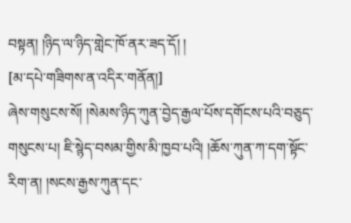བསྟན། །ཉིད་ལ་ཉིད་གླེང་ཁོ་ནར་ཟད་དོ། །
[མ་དཔེ་གཟིགས་ན་འདིར་གནོན།]
ཞེས་གསུངས་སོ། །སེམས་ཉིད་ཀུན་བྱེད་རྒྱལ་པོས་དགོངས་པའི་བཅུད་གསུངས་པ། ཇི་སྙེད་བསམ་གྱིས་མི་ཁྱབ་པའི། །ཆོས་ཀུན་ཀ་དག་སྟོང་རིག་ན། །སངས་རྒྱས་ཀུན་དང་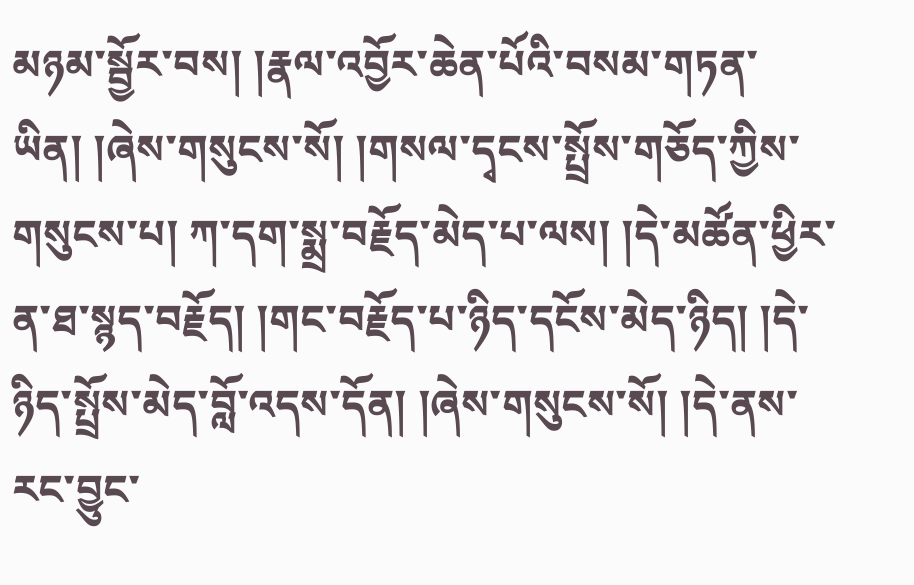མཉམ་སྦྱོར་བས། །རྣལ་འབྱོར་ཆེན་པོའི་བསམ་གཏན་ཡིན། །ཞེས་གསུངས་སོ། །གསལ་དྭངས་སྤྲོས་གཅོད་ཀྱིས་གསུངས་པ། ཀ་དག་སྨྲ་བརྗོད་མེད་པ་ལས། །དེ་མཚོན་ཕྱིར་ན་ཐ་སྙད་བརྗོད། །གང་བརྗོད་པ་ཉིད་དངོས་མེད་ཉིད། །དེ་ཉིད་སྤྲོས་མེད་བློ་འདས་དོན། །ཞེས་གསུངས་སོ། །དེ་ནས་རང་བྱུང་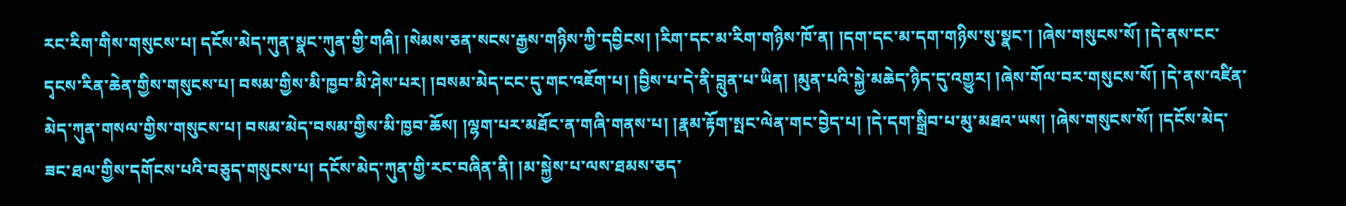རང་རིག་གིས་གསུངས་པ། དངོས་མེད་ཀུན་སྣང་ཀུན་གྱི་གཞི། །སེམས་ཅན་སངས་རྒྱས་གཉིས་ཀྱི་དབྱིངས། །རིག་དང་མ་རིག་གཉིས་ཁོ་ན། །དག་དང་མ་དག་གཉིས་སུ་སྣང་། །ཞེས་གསུངས་སོ། །དེ་ནས་ངང་དྭངས་རིན་ཆེན་གྱིས་གསུངས་པ། བསམ་གྱིས་མི་ཁྱབ་མི་ཤེས་པར། །བསམ་མེད་ངང་དུ་གང་འཇོག་པ། །བྱིས་པ་དེ་ནི་བླུན་པ་ཡིན། །མུན་པའི་སྐྱེ་མཆེད་ཉིད་དུ་འགྱུར། །ཞེས་གོལ་བར་གསུངས་སོ། །དེ་ནས་འཛིན་མེད་ཀུན་གསལ་གྱིས་གསུངས་པ། བསམ་མེད་བསམ་གྱིས་མི་ཁྱབ་ཆོས། །ལྷག་པར་མཐོང་ན་གཞི་གནས་པ། །རྣམ་རྟོག་སྤང་ལེན་གང་བྱེད་པ། །དེ་དག་སྒྲིབ་པ་མུ་མཐའ་ཡས། །ཞེས་གསུངས་སོ། །དངོས་མེད་ཟང་ཐལ་གྱིས་དགོངས་པའི་བཅུད་གསུངས་པ། དངོས་མེད་ཀུན་གྱི་རང་བཞིན་ནི། །མ་སྐྱེས་པ་ལས་ཐམས་ཅད་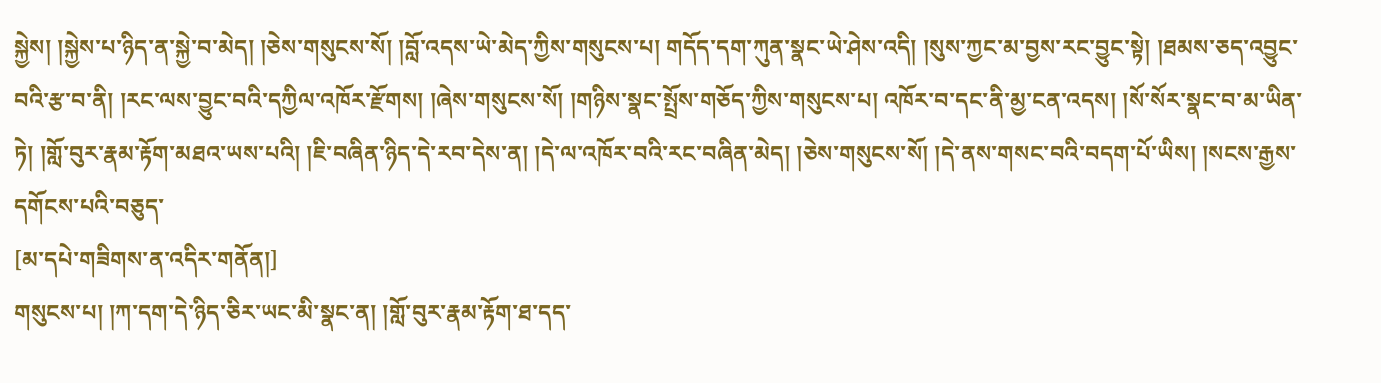སྐྱེས། །སྐྱེས་པ་ཉིད་ན་སྐྱེ་བ་མེད། །ཅེས་གསུངས་སོ། །བློ་འདས་ཡེ་མེད་ཀྱིས་གསུངས་པ། གདོད་དག་ཀུན་སྣང་ཡེ་ཤེས་འདི། །སུས་ཀྱང་མ་བྱས་རང་བྱུང་སྟེ། །ཐམས་ཅད་འབྱུང་བའི་རྩ་བ་ནི། །རང་ལས་བྱུང་བའི་དཀྱིལ་འཁོར་རྫོགས། །ཞེས་གསུངས་སོ། །གཉིས་སྣང་སྤྲོས་གཅོད་ཀྱིས་གསུངས་པ། འཁོར་བ་དང་ནི་མྱ་ངན་འདས། །སོ་སོར་སྣང་བ་མ་ཡིན་ཏེ། །གློ་བུར་རྣམ་རྟོག་མཐའ་ཡས་པའི། །ཇི་བཞིན་ཉིད་དེ་རབ་དེས་ན། །དེ་ལ་འཁོར་བའི་རང་བཞིན་མེད། །ཅེས་གསུངས་སོ། །དེ་ནས་གསང་བའི་བདག་པོ་ཡིས། །སངས་རྒྱས་དགོངས་པའི་བཅུད་
[མ་དཔེ་གཟིགས་ན་འདིར་གནོན།]
གསུངས་པ། །ཀ་དག་དེ་ཉིད་ཅིར་ཡང་མི་སྣང་ན། །གློ་བུར་རྣམ་རྟོག་ཐ་དད་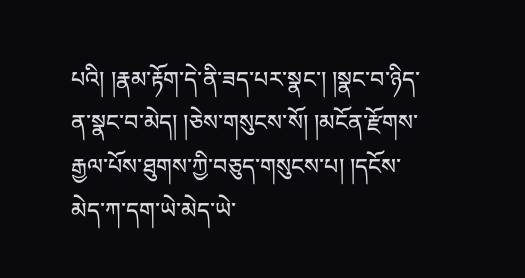པའི། །རྣམ་རྟོག་དེ་ནི་ཟད་པར་སྣང་། །སྣང་བ་ཉིད་ན་སྣང་བ་མེད། །ཅེས་གསུངས་སོ། །མངོན་རྫོགས་རྒྱལ་པོས་ཐུགས་ཀྱི་བཅུད་གསུངས་པ། །དངོས་མེད་ཀ་དག་ཡེ་མེད་ཡེ་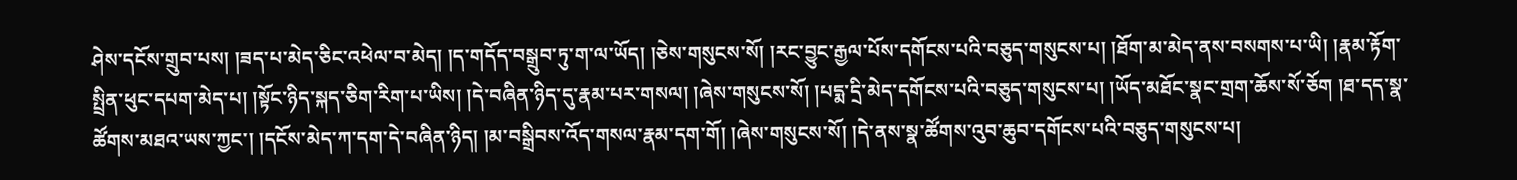ཤེས་དངོས་གྲུབ་པས། །ཟད་པ་མེད་ཅིང་འཕེལ་བ་མེད། །ད་གདོད་བསྒྲུབ་ཏུ་ག་ལ་ཡོད། །ཅེས་གསུངས་སོ། །རང་བྱུང་རྒྱལ་པོས་དགོངས་པའི་བཅུད་གསུངས་པ། །ཐོག་མ་མེད་ནས་བསགས་པ་ཡི། །རྣམ་རྟོག་སྤྲིན་ཕུང་དཔག་མེད་པ། །སྟོང་ཉིད་སྐད་ཅིག་རིག་པ་ཡིས། །དེ་བཞིན་ཉིད་དུ་རྣམ་པར་གསལ། །ཞེས་གསུངས་སོ། །པདྨ་དྲི་མེད་དགོངས་པའི་བཅུད་གསུངས་པ། །ཡོད་མཐོང་སྣང་གྲག་ཆོས་སོ་ཅོག །ཐ་དད་སྣ་ཚོགས་མཐའ་ཡས་ཀྱང་། །དངོས་མེད་ཀ་དག་དེ་བཞིན་ཉིད། །མ་བསྒྲིབས་འོད་གསལ་རྣམ་དག་གོ། །ཞེས་གསུངས་སོ། །དེ་ནས་སྣ་ཚོགས་འུབ་ཆུབ་དགོངས་པའི་བཅུད་གསུངས་པ།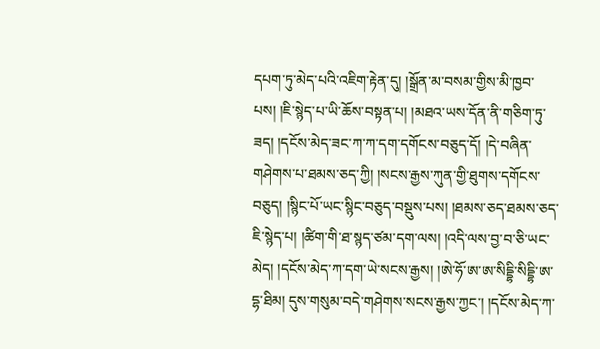དཔག་ཏུ་མེད་པའི་འཇིག་རྟེན་དུ། །སྒྲོན་མ་བསམ་གྱིས་མི་ཁྱབ་པས། །ཇི་སྙེད་པ་ཡི་ཆོས་བསྟན་པ། །མཐའ་ཡས་དོན་ནི་གཅིག་ཏུ་ཟད། །དངོས་མེད་ཟང་ཀ་ཀ་དག་དགོངས་བཅུད་དོ། །དེ་བཞིན་གཤེགས་པ་ཐམས་ཅད་ཀྱི། །སངས་རྒྱས་ཀུན་གྱི་ཐུགས་དགོངས་བཅུད། །སྙིང་པོ་ཡང་སྙིང་བཅུད་བསྡུས་པས། །ཐམས་ཅད་ཐམས་ཅད་ཇི་སྙེད་པ། །ཚིག་གི་ཐ་སྙད་ཙམ་དག་ལས། །འདི་ལས་བྱ་བ་ཅི་ཡང་མེད། །དངོས་མེད་ཀ་དག་ཡེ་སངས་རྒྱས། །ཨེ་ཧོ་ཨ་ཨ་སིདྡྷི་སིདྡྷི་ཨ་དྷ་ཐིམ། དུས་གསུམ་བདེ་གཤེགས་སངས་རྒྱས་ཀྱང་། །དངོས་མེད་ཀ་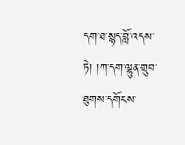དག་ཐ་སྙད་བློ་འདས་ཏེ། །ཀ་དག་ལྷུན་གྲུབ་ཐུགས་དགོངས་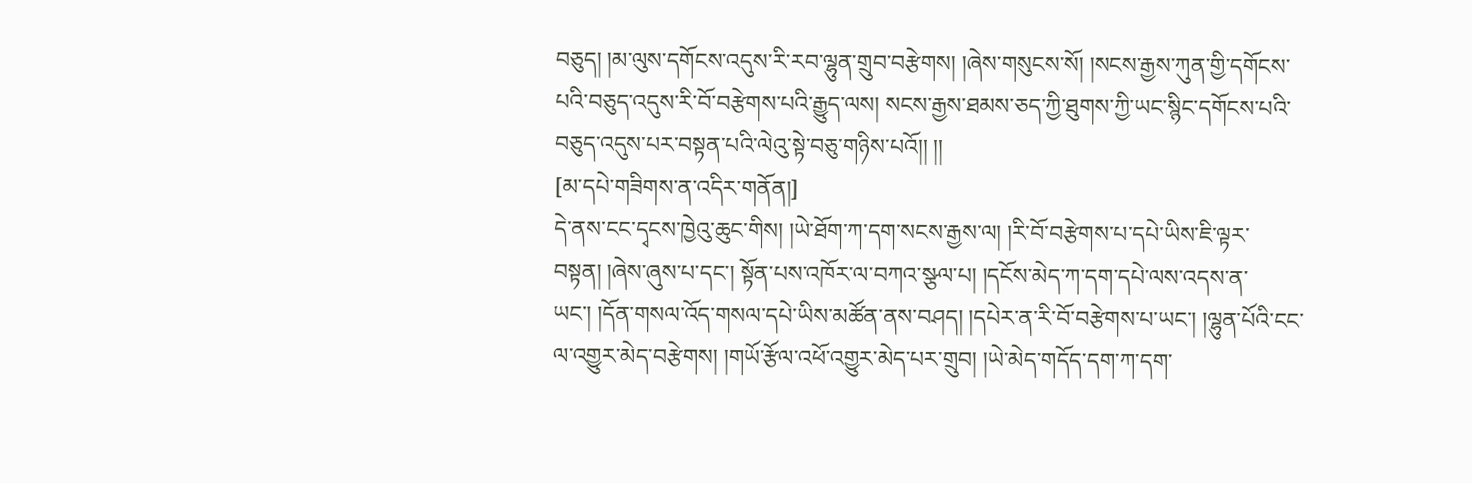བཅུད། །མ་ལུས་དགོངས་འདུས་རི་རབ་ལྷུན་གྲུབ་བརྩེགས། །ཞེས་གསུངས་སོ། །སངས་རྒྱས་ཀུན་གྱི་དགོངས་པའི་བཅུད་འདུས་རི་བོ་བརྩེགས་པའི་རྒྱུད་ལས། སངས་རྒྱས་ཐམས་ཅད་ཀྱི་ཐུགས་ཀྱི་ཡང་སྙིང་དགོངས་པའི་བཅུད་འདུས་པར་བསྟན་པའི་ལེའུ་སྟེ་བཅུ་གཉིས་པའོ།། །།
[མ་དཔེ་གཟིགས་ན་འདིར་གནོན།]
དེ་ནས་ངང་དྭངས་ཁྱེའུ་ཆུང་གིས། །ཡེ་ཐོག་ཀ་དག་སངས་རྒྱས་ལ། །རི་བོ་བརྩེགས་པ་དཔེ་ཡིས་ཇི་ལྟར་བསྟན། །ཞེས་ཞུས་པ་དང་། སྟོན་པས་འཁོར་ལ་བཀའ་སྩལ་པ། །དངོས་མེད་ཀ་དག་དཔེ་ལས་འདས་ན་ཡང་། །དོན་གསལ་འོད་གསལ་དཔེ་ཡིས་མཚོན་ནས་བཤད། །དཔེར་ན་རི་བོ་བརྩེགས་པ་ཡང་། །ལྷུན་པོའི་ངང་ལ་འགྱུར་མེད་བརྩེགས། །གཡོ་རྩོལ་འཕོ་འགྱུར་མེད་པར་གྲུབ། །ཡེ་མེད་གདོད་དག་ཀ་དག་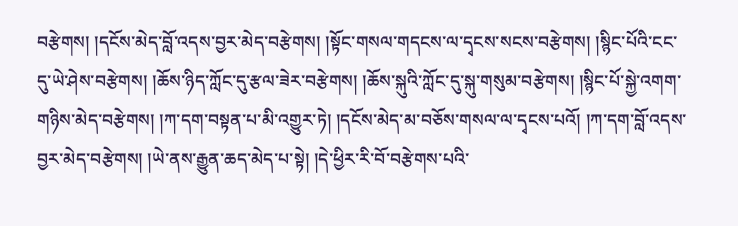བརྩེགས། །དངོས་མེད་བློ་འདས་བྱར་མེད་བརྩེགས། །སྟོང་གསལ་གདངས་ལ་དྭངས་སངས་བརྩེགས། །སྙིང་པོའི་ངང་དུ་ཡེ་ཤེས་བརྩེགས། །ཆོས་ཉིད་ཀློང་དུ་རྩལ་ཟེར་བརྩེགས། །ཆོས་སྐུའི་ཀློང་དུ་སྐུ་གསུམ་བརྩེགས། །སྙིང་པོ་སྐྱེ་འགག་གཉིས་མེད་བརྩེགས། །ཀ་དག་བསྟན་པ་མི་འགྱུར་ཏེ། །དངོས་མེད་མ་བཅོས་གསལ་ལ་དྭངས་པའོ། །ཀ་དག་བློ་འདས་བྱར་མེད་བརྩེགས། །ཡེ་ནས་རྒྱུན་ཆད་མེད་པ་སྟེ། །དེ་ཕྱིར་རི་བོ་བརྩེགས་པའི་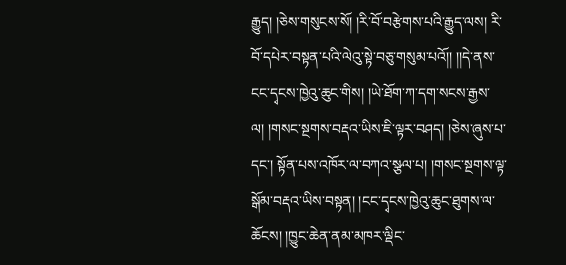རྒྱུད། །ཅེས་གསུངས་སོ། །རི་བོ་བརྩེགས་པའི་རྒྱུད་ལས། རི་བོ་དཔེར་བསྟན་པའི་ལེའུ་སྟེ་བཅུ་གསུམ་པའོ།། །།དེ་ནས་ངང་དྭངས་ཁྱེའུ་ཆུང་གིས། །ཡེ་ཐོག་ཀ་དག་སངས་རྒྱས་ལ། །གསང་སྔགས་བརྡའ་ཡིས་ཇི་ལྟར་བཤད། །ཅེས་ཞུས་པ་དང་། སྟོན་པས་འཁོར་ལ་བཀའ་སྩལ་པ། །གསང་སྔགས་ལྟ་སྒོམ་བརྡའ་ཡིས་བསྟན། །ངང་དྭངས་ཁྱེའུ་ཆུང་ཐུགས་ལ་ཆོངས། །ཁྱུང་ཆེན་ནམ་མཁར་ལྡིང་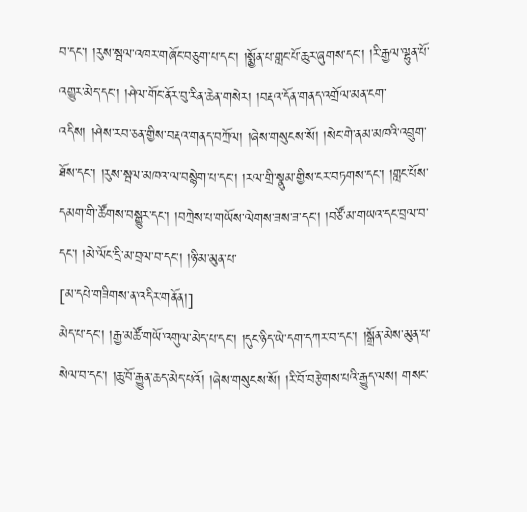བ་དང་། །རུས་སྦལ་འཁར་གཞོང་བཅུག་པ་དང་། །སྨྱོན་པ་གླང་པོ་ཆུར་ཞུགས་དང་། །རི་རྒྱལ་ལྷུན་པོ་འགྱུར་མེད་དང་། །ཤེལ་གོང་ནོར་བུ་རིན་ཆེན་གསེར། །བརྡའ་དོན་གནད་འགྲོལ་མན་ངག་འདིས། །ཤེས་རབ་ཅན་གྱིས་བརྡའ་གནད་བཀྲོལ། །ཞེས་གསུངས་སོ། །སེང་གེ་ནམ་མཁའི་འབྲུག་ཐོས་དང་། །རུས་སྦལ་མཁའ་ལ་བསྙེག་པ་དང་། །རལ་གྲི་སྣུམ་གྱིས་ངར་བཏགས་དང་། །གླང་པོས་དམག་གི་ཚོགས་བསྒྱུར་དང་། །བཀྲེས་པ་གཡོས་ལེགས་ཟས་ཟ་དང་། །བཙོ་མ་གཡའ་དང་བྲལ་བ་དང་། །མེ་ལོང་དྲི་མ་བྲལ་བ་དང་། །ཉི་མ་མུན་པ་
[མ་དཔེ་གཟིགས་ན་འདིར་གནོན།]
མེད་པ་དང་། །རྒྱ་མཚོ་གཡོ་འགུལ་མེད་པ་དང་། །དུང་ཉིད་ཡེ་དག་དཀར་བ་དང་། །སྒྲོན་མེས་མུན་པ་སེལ་བ་དང་། །ཆུ་བོ་རྒྱུན་ཆད་མེད་པའོ། །ཞེས་གསུངས་སོ། །རི་བོ་བརྩེགས་པའི་རྒྱུད་ལས། གསང་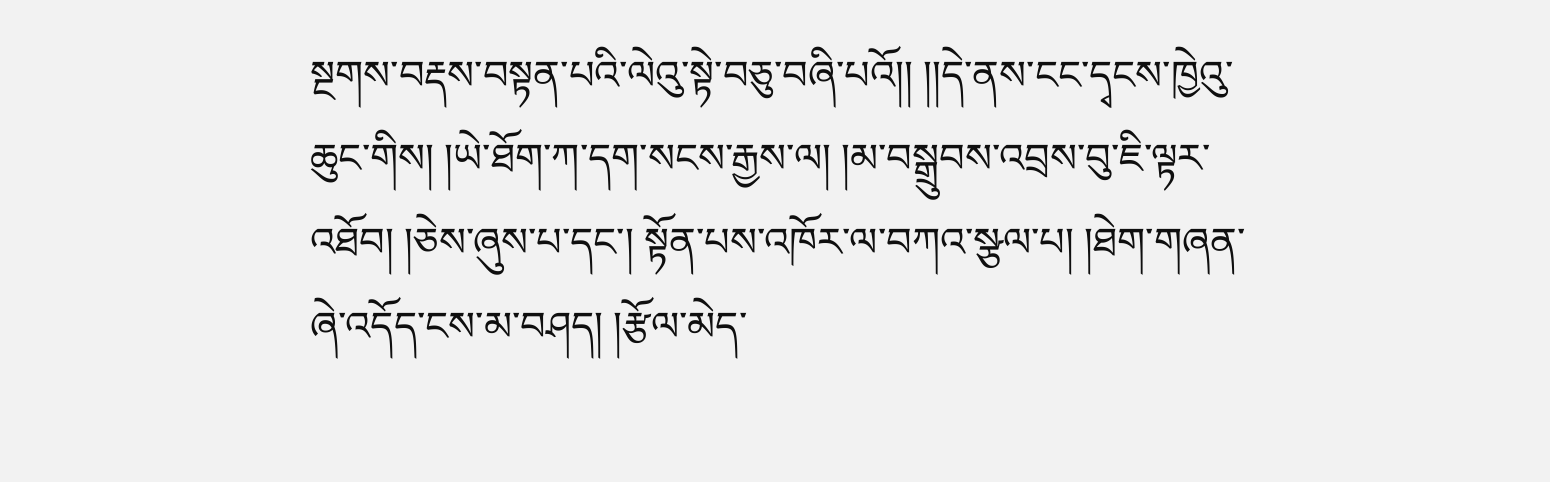སྔགས་བརྡས་བསྟན་པའི་ལེའུ་སྟེ་བཅུ་བཞི་པའོ།། །།དེ་ནས་ངང་དྭངས་ཁྱེའུ་ཆུང་གིས། །ཡེ་ཐོག་ཀ་དག་སངས་རྒྱས་ལ། །མ་བསྒྲུབས་འབྲས་བུ་ཇི་ལྟར་འཐོབ། །ཅེས་ཞུས་པ་དང་། སྟོན་པས་འཁོར་ལ་བཀའ་སྩལ་པ། །ཐེག་གཞན་ཞེ་འདོད་ངས་མ་བཤད། །རྩོལ་མེད་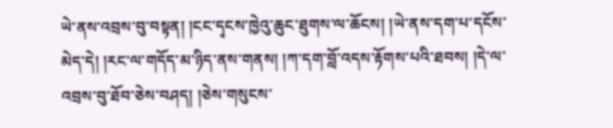ཡེ་ནས་འབྲས་བུ་བསྟན། །ངང་དྭངས་ཁྱེའུ་ཆུང་ཐུགས་ལ་ཆོངས། །ཡེ་ནས་དག་པ་དངོས་མེད་དེ། །རང་ལ་གདོད་མ་ཉིད་ནས་གནས། །ཀ་དག་བློ་འདས་རྟོགས་པའི་ཐབས། །དེ་ལ་འབྲས་བུ་ཐོབ་ཅེས་བཤད། །ཅེས་གསུངས་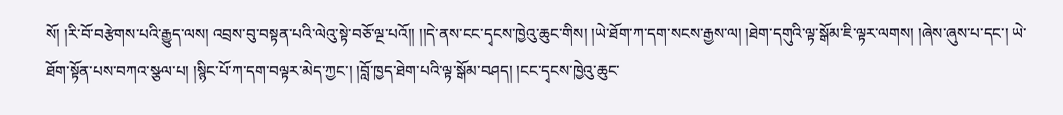སོ། །རི་བོ་བརྩེགས་པའི་རྒྱུད་ལས། འབྲས་བུ་བསྟན་པའི་ལེའུ་སྟེ་བཅོ་ལྔ་པའོ།། །།དེ་ནས་ངང་དྭངས་ཁྱེའུ་ཆུང་གིས། །ཡེ་ཐོག་ཀ་དག་སངས་རྒྱས་ལ། །ཐེག་དགུའི་ལྟ་སྒོམ་ཇི་ལྟར་ལགས། །ཞེས་ཞུས་པ་དང་། ཡེ་ཐོག་སྟོན་པས་བཀའ་སྩལ་པ། །སྙིང་པོ་ཀ་དག་བལྟར་མེད་ཀྱང་། །བློ་ཁྱད་ཐེག་པའི་ལྟ་སྒོམ་བཤད། །ངང་དྭངས་ཁྱེའུ་ཆུང་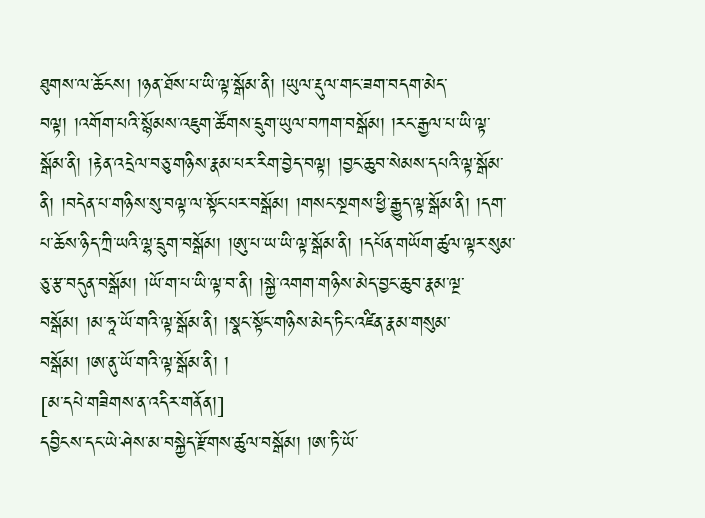ཐུགས་ལ་ཆོངས། །ཉན་ཐོས་པ་ཡི་ལྟ་སྒོམ་ནི། །ཡུལ་རྡུལ་གང་ཟག་བདག་མེད་བལྟ། །འགོག་པའི་སྙོམས་འཇུག་ཚོགས་དྲུག་ཡུལ་བཀག་བསྒོམ། །རང་རྒྱལ་པ་ཡི་ལྟ་སྒོམ་ནི། །རྟེན་འདྲེལ་བཅུ་གཉིས་རྣམ་པར་རིག་བྱེད་བལྟ། །བྱང་ཆུབ་སེམས་དཔའི་ལྟ་སྒོམ་ནི། །བདེན་པ་གཉིས་སུ་བལྟ་ལ་སྟོང་པར་བསྒོམ། །གསང་སྔགས་ཕྱི་རྒྱུད་ལྟ་སྒོམ་ནི། །དག་པ་ཆོས་ཉིད་ཀྲི་ཡའི་ལྷ་དྲུག་བསྒོམ། །ཨུ་པ་ཡ་ཡི་ལྟ་སྒོམ་ནི། །དཔོན་གཡོག་ཚུལ་ལྟར་སུམ་ཅུ་རྩ་བདུན་བསྒོམ། །ཡོ་ག་པ་ཡི་ལྟ་བ་ནི། །སྐྱེ་འགག་གཉིས་མེད་བྱང་ཆུབ་རྣམ་ལྔ་བསྒོམ། །མ་ཧཱ་ཡོ་གའི་ལྟ་སྒོམ་ནི། །སྣང་སྟོང་གཉིས་མེད་ཏིང་འཛིན་རྣམ་གསུམ་བསྒོམ། །ཨ་ནུ་ཡོ་གའི་ལྟ་སྒོམ་ནི། །
[མ་དཔེ་གཟིགས་ན་འདིར་གནོན།]
དབྱིངས་དང་ཡེ་ཤེས་མ་བསྐྱེད་རྫོགས་ཚུལ་བསྒོམ། །ཨ་ཏི་ཡོ་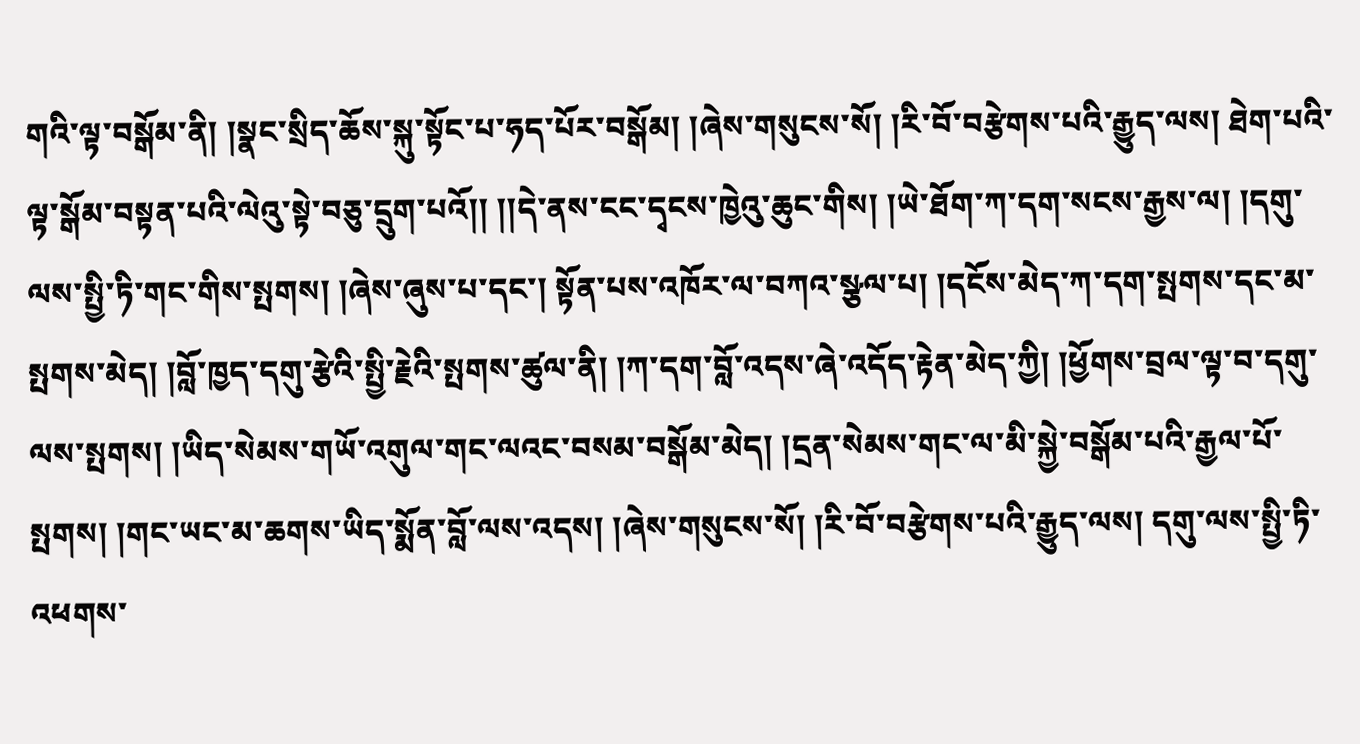གའི་ལྟ་བསྒོམ་ནི། །སྣང་སྲིད་ཆོས་སྐུ་སྟོང་པ་ཧད་པོར་བསྒོམ། །ཞེས་གསུངས་སོ། །རི་བོ་བརྩེགས་པའི་རྒྱུད་ལས། ཐེག་པའི་ལྟ་སྒོམ་བསྟན་པའི་ལེའུ་སྟེ་བཅུ་དྲུག་པའོ།། །།དེ་ནས་ངང་དྭངས་ཁྱེའུ་ཆུང་གིས། །ཡེ་ཐོག་ཀ་དག་སངས་རྒྱས་ལ། །དགུ་ལས་སྤྱི་ཏི་གང་གིས་སྤགས། །ཞེས་ཞུས་པ་དང་། སྟོན་པས་འཁོར་ལ་བཀའ་སྩལ་པ། །དངོས་མེད་ཀ་དག་སྤགས་དང་མ་སྤགས་མེད། །བློ་ཁྱད་དགུ་རྩེའི་སྤྱི་རྗེའི་སྤགས་ཚུལ་ནི། །ཀ་དག་བློ་འདས་ཞེ་འདོད་རྟེན་མེད་ཀྱི། །ཕྱོགས་བྲལ་ལྟ་བ་དགུ་ལས་སྤགས། །ཡིད་སེམས་གཡོ་འགུལ་གང་ལའང་བསམ་བསྒོམ་མེད། །དྲན་སེམས་གང་ལ་མི་སྐྱེ་བསྒོམ་པའི་རྒྱལ་པོ་སྤགས། །གང་ཡང་མ་ཆགས་ཡིད་སྨོན་བློ་ལས་འདས། །ཞེས་གསུངས་སོ། །རི་བོ་བརྩེགས་པའི་རྒྱུད་ལས། དགུ་ལས་སྤྱི་ཏི་འཕགས་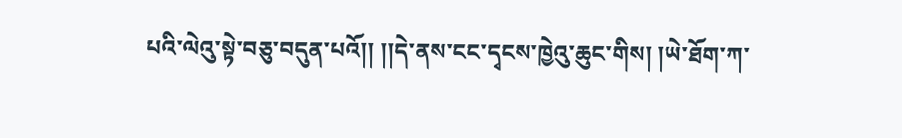པའི་ལེའུ་སྟེ་བཅུ་བདུན་པའོ།། །།དེ་ནས་ངང་དྭངས་ཁྱེའུ་ཆུང་གིས། །ཡེ་ཐོག་ཀ་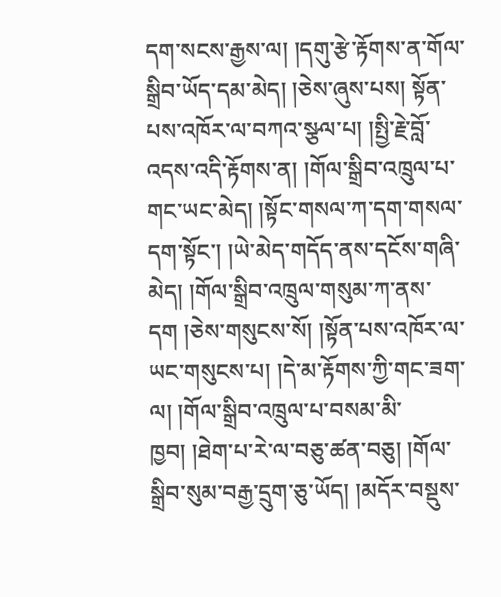དག་སངས་རྒྱས་ལ། །དགུ་རྩེ་རྟོགས་ན་གོལ་སྒྲིབ་ཡོད་དམ་མེད། །ཅེས་ཞུས་པས། སྟོན་པས་འཁོར་ལ་བཀའ་སྩལ་པ། །སྤྱི་རྗེ་བློ་འདས་འདི་རྟོགས་ན། །གོལ་སྒྲིབ་འཁྲུལ་པ་གང་ཡང་མེད། །སྟོང་གསལ་ཀ་དག་གསལ་དག་སྟོང་། །ཡེ་མེད་གདོད་ནས་དངོས་གཞི་མེད། །གོལ་སྒྲིབ་འཁྲུལ་གསུམ་ཀ་ནས་དག །ཅེས་གསུངས་སོ། །སྟོན་པས་འཁོར་ལ་ཡང་གསུངས་པ། །དེ་མ་རྟོགས་ཀྱི་གང་ཟག་ལ། །གོལ་སྒྲིབ་འཁྲུལ་པ་བསམ་མི་ཁྱབ། །ཐེག་པ་རེ་ལ་བཅུ་ཚན་བཅུ། །གོལ་སྒྲིབ་སུམ་བརྒྱ་དྲུག་ཅུ་ཡོད། །མདོར་བསྡུས་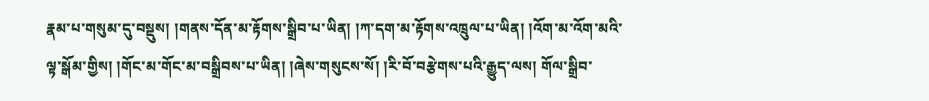རྣམ་པ་གསུམ་དུ་བསྡུས། །གནས་དོན་མ་རྟོགས་སྒྲིབ་པ་ཡིན། །ཀ་དག་མ་རྟོགས་འཁྲུལ་པ་ཡིན། །འོག་མ་འོག་མའི་ལྟ་སྒོམ་གྱིས། །གོང་མ་གོང་མ་བསྒྲིབས་པ་ཡིན། །ཞེས་གསུངས་སོ། །རི་བོ་བརྩེགས་པའི་རྒྱུད་ལས། གོལ་སྒྲིབ་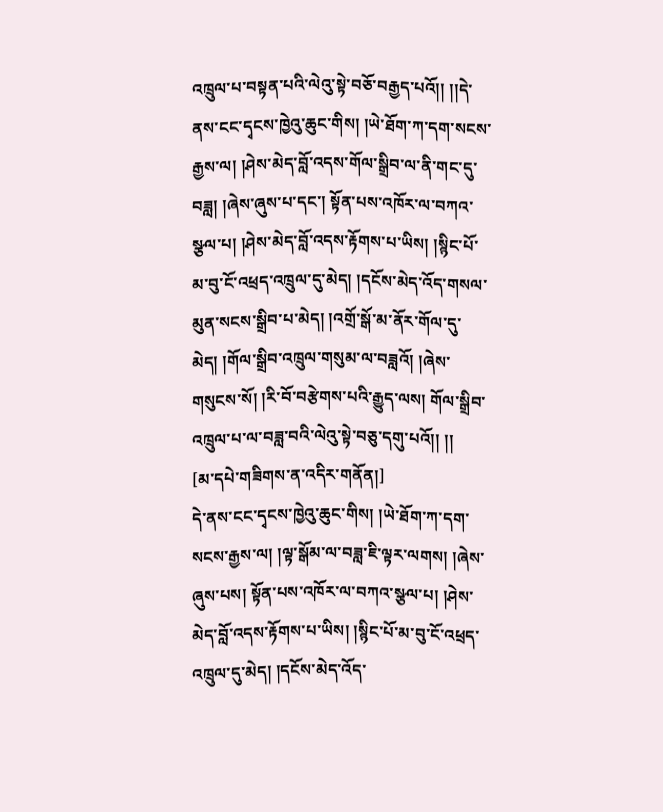འཁྲུལ་པ་བསྟན་པའི་ལེའུ་སྟེ་བཅོ་བརྒྱད་པའོ།། །།དེ་ནས་ངང་དྭངས་ཁྱེའུ་ཆུང་གིས། །ཡེ་ཐོག་ཀ་དག་སངས་རྒྱས་ལ། །ཤེས་མེད་བློ་འདས་གོལ་སྒྲིབ་ལ་ནི་གང་དུ་བཟླ། །ཞེས་ཞུས་པ་དང་། སྟོན་པས་འཁོར་ལ་བཀའ་སྩལ་པ། །ཤེས་མེད་བློ་འདས་རྟོགས་པ་ཡིས། །སྙིང་པོ་མ་བུ་ངོ་འཕྲད་འཁྲུལ་དུ་མེད། །དངོས་མེད་འོད་གསལ་མུན་སངས་སྒྲིབ་པ་མེད། །འགྲོ་སྒོ་མ་ནོར་གོལ་དུ་མེད། །གོལ་སྒྲིབ་འཁྲུལ་གསུམ་ལ་བཟླའོ། །ཞེས་གསུངས་སོ། །རི་བོ་བརྩེགས་པའི་རྒྱུད་ལས། གོལ་སྒྲིབ་འཁྲུལ་པ་ལ་བཟླ་བའི་ལེའུ་སྟེ་བཅུ་དགུ་པའོ།། །།
[མ་དཔེ་གཟིགས་ན་འདིར་གནོན།]
དེ་ནས་ངང་དྭངས་ཁྱེའུ་ཆུང་གིས། །ཡེ་ཐོག་ཀ་དག་སངས་རྒྱས་ལ། །ལྟ་སྒོམ་ལ་བཟླ་ཇི་ལྟར་ལགས། །ཞེས་ཞུས་པས། སྟོན་པས་འཁོར་ལ་བཀའ་སྩལ་པ། །ཤེས་མེད་བློ་འདས་རྟོགས་པ་ཡིས། །སྙིང་པོ་མ་བུ་ངོ་འཕྲད་འཁྲུལ་དུ་མེད། །དངོས་མེད་འོད་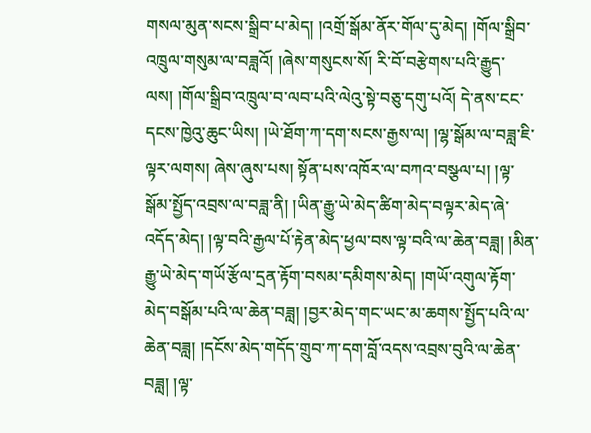གསལ་མུན་སངས་སྒྲིབ་པ་མེད། །འགྲོ་སྒོམ་ནོར་གོལ་དུ་མེད། །གོལ་སྒྲིབ་འཁྲུལ་གསུམ་ལ་བཟླའོ། །ཞེས་གསུངས་སོ། རི་བོ་བརྩེགས་པའི་རྒྱུད་ལས། །གོལ་སྒྲིབ་འཁྲུལ་བ་ལབ་པའི་ལེའུ་སྟེ་བཅུ་དགུ་པའོ། དེ་ནས་ངང་དངས་ཁྱེའུ་ཆུང་ཡིས། །ཡེ་ཐོག་ཀ་དག་སངས་རྒྱས་ལ། །ལྷ་སྒོམ་ལ་བཟླ་ཇི་ལྟར་ལགས། ཞེས་ཞུས་པས། སྟོན་པས་འཁོར་ལ་བཀའ་བསྩལ་པ། །ལྟ་སྒོམ་སྤྱོད་འབྲས་ལ་བཟླ་ནི། །ཡིན་རྒྱུ་ཡེ་མེད་ཚིག་མེད་བལྟར་མེད་ཞེ་འདོད་མེད། །ལྟ་བའི་རྒྱལ་པོ་རྟེན་མེད་ཕྱལ་བས་ལྟ་བའི་ལ་ཆེན་བཟླ། །མིན་རྒྱུ་ཡེ་མེད་གཡོ་རྩོལ་དྲན་རྟོག་བསམ་དམིགས་མེད། །གཡོ་འགུལ་རྟོག་མེད་བསྒོམ་པའི་ལ་ཆེན་བཟླ། །བྱར་མེད་གང་ཡང་མ་ཆགས་སྤྱོད་པའི་ལ་ཆེན་བཟླ། །དངོས་མེད་གདོད་གྲུབ་ཀ་དག་བློ་འདས་འབྲས་བུའི་ལ་ཆེན་བཟླ། །ལྟ་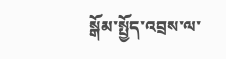སྒོམ་སྤྱོད་འབྲས་ལ་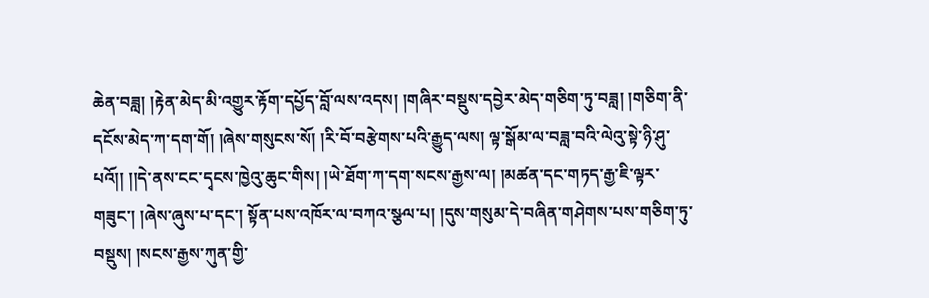ཆེན་བཟླ། །རྟེན་མེད་མི་འགྱུར་རྟོག་དཔྱོད་བློ་ལས་འདས། །གཞིར་བསྡུས་དབྱེར་མེད་གཅིག་ཏུ་བཟླ། །གཅིག་ནི་དངོས་མེད་ཀ་དག་གོ། །ཞེས་གསུངས་སོ། །རི་བོ་བརྩེགས་པའི་རྒྱུད་ལས། ལྟ་སྒོམ་ལ་བཟླ་བའི་ལེའུ་སྟེ་ཉི་ཤུ་པའོ།། །།དེ་ནས་ངང་དྭངས་ཁྱེའུ་ཆུང་གིས། །ཡེ་ཐོག་ཀ་དག་སངས་རྒྱས་ལ། །མཚན་དང་གཏད་རྒྱ་ཇི་ལྟར་གཟུང་། །ཞེས་ཞུས་པ་དང་། སྟོན་པས་འཁོར་ལ་བཀའ་སྩལ་པ། །དུས་གསུམ་དེ་བཞིན་གཤེགས་པས་གཅིག་ཏུ་བསྡུས། །སངས་རྒྱས་ཀུན་གྱི་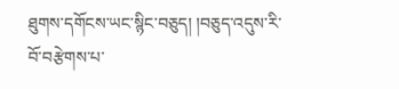ཐུགས་དགོངས་ཡང་སྙིང་བཅུད། །བཅུད་འདུས་རི་བོ་བརྩེགས་པ་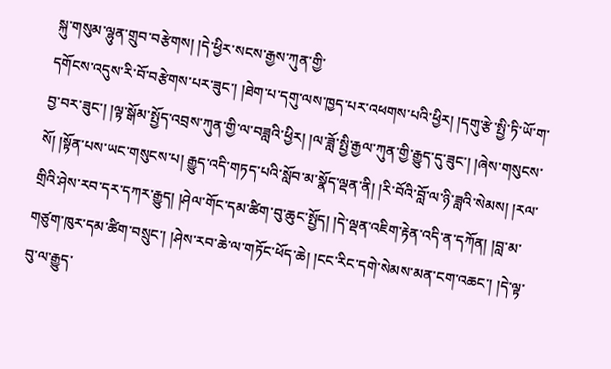སྐུ་གསུམ་ལྷུན་གྲུབ་བརྩེགས། །དེ་ཕྱིར་སངས་རྒྱས་ཀུན་གྱི་
དགོངས་འདུས་རི་བོ་བརྩེགས་པར་ཟུང་། །ཐེག་པ་དགུ་ལས་ཁྱད་པར་འཕགས་པའི་ཕྱིར། །དགུ་རྩེ་སྤྱི་ཏི་ཡོ་ག་བྱ་བར་ཟུང་། །ལྟ་སྒོམ་སྤྱོད་འབྲས་ཀུན་གྱི་ལ་བཟླའི་ཕྱིར། །ལ་ཟློ་སྤྱི་རྒྱལ་ཀུན་གྱི་རྒྱུད་དུ་ཟུང་། །ཞེས་གསུངས་སོ། །སྟོན་པས་ཡང་གསུངས་པ། རྒྱུད་འདི་གཏད་པའི་སློབ་མ་སྣོད་ལྡན་ནི། །རི་བོའི་བློ་ལ་ཉི་ཟླའི་སེམས། །རལ་གྲིའི་ཤེས་རབ་དར་དཀར་རྒྱུད། །ཤེལ་གོང་དམ་ཚིག་བུ་ཆུང་སྤྱོད། །དེ་ལྡན་འཇིག་རྟེན་འདི་ན་དཀོན། །བླ་མ་གཙུག་ཁུར་དམ་ཚིག་བསྲུང་། །ཤེས་རབ་ཆེ་ལ་གཏོང་ཕོད་ཆེ། །ངང་རིང་དགེ་སེམས་མན་ངག་འཆང་། །དེ་ལྟ་བུ་ལ་རྒྱུད་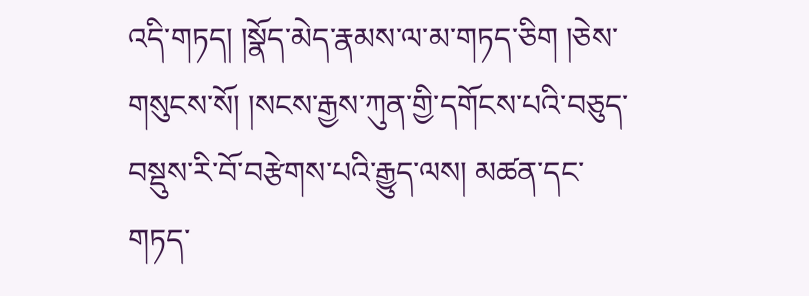འདི་གཏད། །སྣོད་མེད་རྣམས་ལ་མ་གཏད་ཅིག །ཅེས་གསུངས་སོ། །སངས་རྒྱས་ཀུན་གྱི་དགོངས་པའི་བཅུད་བསྡུས་རི་བོ་བརྩེགས་པའི་རྒྱུད་ལས། མཚན་དང་གཏད་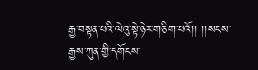རྒྱ་བསྟན་པའི་ལེའུ་སྟེ་ཉེར་གཅིག་པའོ།། །།སངས་རྒྱས་ཀུན་གྱི་དགོངས་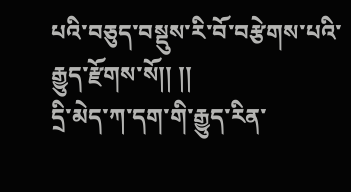པའི་བཅུད་བསྡུས་རི་བོ་བརྩེགས་པའི་རྒྱུད་རྫོགས་སོ།། །།
དྲི་མེད་ཀ་དག་གི་རྒྱུད་རིན་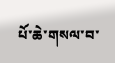པོ་ཆེ་གསལ་བ་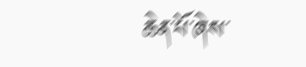ཆེན་པོ་ཞེས་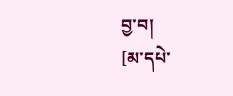བྱ་བ།
[མ་དཔེ་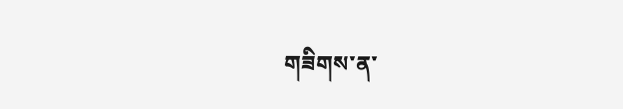གཟིགས་ན་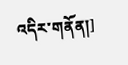འདིར་གནོན།]